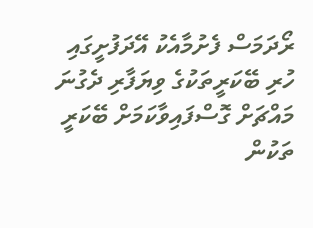ރޯދަމަސް ފެށުމާއެކު އޭދަފުށީގައި ހުރި ބޭކަރީތަކުގެ ވިޔަފާރި ދެގުނަ މައްޗަށް ގޮސްފައިވާކަމަށް ބޭކަރީ ތަކުން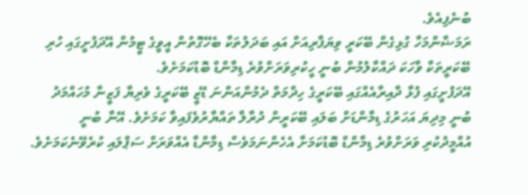ބުނެފިއެވެ.
ރަމަޟާންމަހާ ގުޅިގެން ބޭކަރީ ވިޔަފާރިއަށް އައި ބަދަލުތަކާ ބެހޭގޮތުން އީވީގެ ޓީމުން އޭދަފުށީގައި ހުރި ބޭކަރީތަކާ ވާހަކަ ދައްކާލުމުން ބުނީ ހީކުރިވަރަށްވުރެ ޑިމާންޑް ބޮޑުކަމަށެވެ.
އޭދަފުށީގައި ފުޅާ ދާއިރާއެއްގައި ބޭކަރީގެ ހިދްމަތް ދެމުންއަންނަ ޑޭޒީ ބޭކަރީގެ ވެރިޔާ ފަޒީނާ މުހައްމަދު ބުނީ މިދިޔަ އަހަރުގެ ޑިމާންޑަށް ބަލައި ބޭކަރީން ދުރާލާ ތައްޔާރުވެފައިވާ ކަމަށެވެ. އޭނާ ބުނީ އުއްމީދުކުރި ވަރަށްވުރެ ޑިމާންޑް ބޮޑުކަމަށާ އެހެންނަމަވެސް ޑިމާންޑާ އެއްވަރަށް ސަޕްލައި ކުރެވޭނެކަމަށެވެ.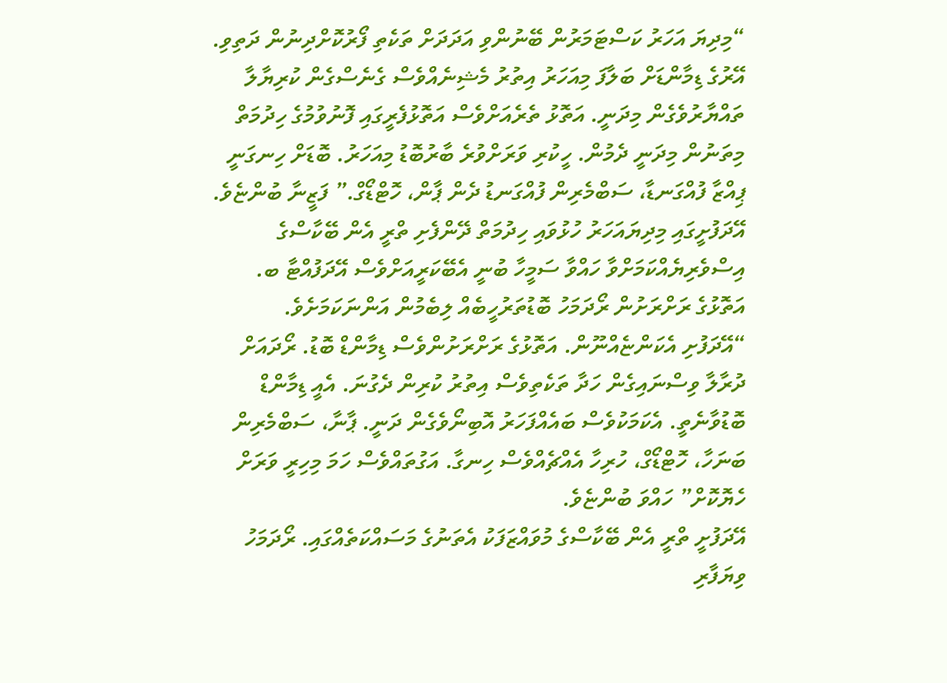“މިދިޔަ އަހަރު ކަސްޓަމަރުން ބޭނުންވި އަދަދަށް ތަކެތި ފޯރުކޮށްދިނުން ދަތިވި. އޭރުގެ ޑިމާންޑަށް ބަލާފަ މިއަހަރު އިތުރު މެޝިނެއްވެސް ގެނެސްގެން ކުރިޔާލާ ތައްޔާރުވެގެން މިދަނީ. އަތޮޅު ތެރެއަށްވެސް އަތޮޅުފެރީގައި ފޮނުވުމުގެ ހިދުމަތް މިތަނުން މިދަނީ ދެމުން. ހީކުރި ވަރަށްވުރެ ބާރުބޮޑު މިއަހަރު. ބޮޑަށް ހިނގަނީ ޕިއްޒާ ފުއްގަނޑާ، ސަބްމެރިން ފުއްގަނޑު ދެން ޕާން، ހޮޓްޑޯގް.” ފަޒީނާ ބުންޏެވެ.
އޭދަފުށީގައި މިދިޔައަހަރު ހުޅުވައި ހިދުމަތް ދޭންފެށި ތްރީ އެން ބޭކާސްގެ އިސްވެރިޔެއްކަމަށްވާ ހައްވާ ސަމީހާ ބުނީ އެބޭކަރީއަށްވެސް އޭދަފުއްޓާ ބ. އަތޮޅުގެ ރަށްރަށުން ރޯދަމަހު ބޮޑުތަރުހީބެއް ލިބެމުން އަންނަކަމަށެވެ.
“އޭދަފުށި އެކަންޏެއްނޫން. އަތޮޅުގެ ރަށްރަށުންވެސް ޑިމާންޑް ބޮޑު. ރޯދައަށް ދުރާލާ ވިސްނައިގެން ހަދާ ތަކެތިވެސް އިތުރު ކުރިން ދެގުނަ. އެއީ ޑިމާންޑް ބޮޑުވާނެތީ. އެކަމަކުވެސް ބައެއްފަހަރު އޮބިނޯވެގެން ދަނީ. ޕާނާ، ސަބްމެރިން ބަނަހާ، ހޮޓްޑޯގް، ހުރިހާ އެއްޗެއްވެސް ހިނގާ. އަގުތައްވެސް ހަމަ މިހިރީ ވަރަށް ހެޔޮކޮށް” ހައްވަ ބުންޏެވެ.
އޭދަފުށީ ތްރީ އެން ބޭކާސްގެ މުވައްޒަފަކު އެތަނުގެ މަސައްކަތެއްގައި. ރޯދަމަހު ވިޔަފާރި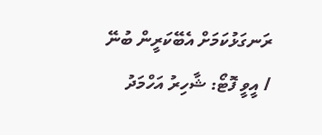ރަނގަޅުކަމަށް އެބޭކަރީން ބުނޭ / އީވީ ފޮޓޯ: ޝާހިރު އަހްމަދު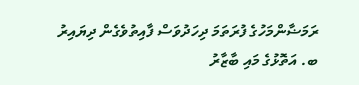ރަމަޟާންމަހުގެ ފުރަތަމަ ދިހަދުވަސް ފާއިތުވެގެން ދިޔައިރު ބ. އަތޮޅުގެ މައި ބާޒާރު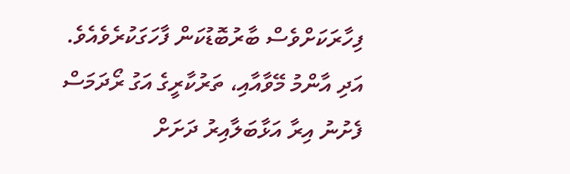ފިހާރަކަށްވެސް ބާރުބޮޑުކަން ފާހަގަކުރެވެއެވެ. އަދި އާންމު މޭވާއާއި، ތަރުކާރީގެ އަގު ރޯދަމަސް ފެށުނު އިރާ އަޅާބަލާއިރު ދަށަށް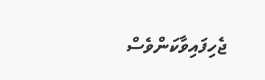ޖެހިފައިވާކަންވެސް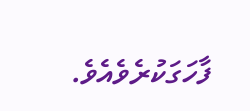ފާހަގަކުރެވެއެވެ.